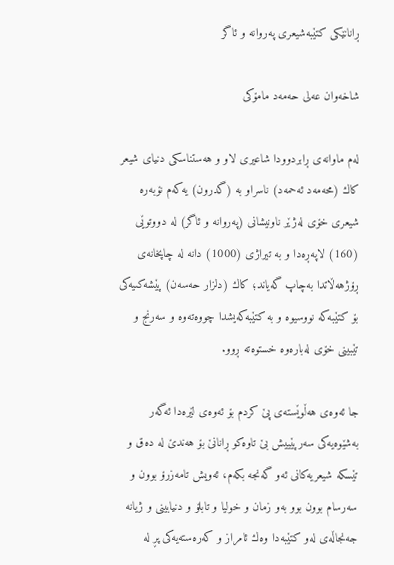ڕانانێكی كتێبه‌شیعری په‌روانه‌ و ئاگر

شاخه‌وان عه‌لی حه‌مه‌د مامۆكى

له‌م ماوانه‌ى ڕابردوودا شاعیری لاو و هه‌ستناسکی دنیای شیعر كاك (محه‌مه‌د ئه‌حمه‌د) ناسراو به‌ (گدرون) یه‌كه‌م نۆبه‌ره‌ شیعری خۆی له‌ژێر ناونیشانى (په‌روانه‌ و ئاگر) له‌ دووتوێی (160) لاپەڕەدا و به‌ تیراژی (1000) دانه‌ له‌ چاپخانه‌ى ڕۆژهه‌ڵاتدا به‌چاپ گه‌یاند؛ كاك (دلزار حه‌سه‌ن) پێشه‌كىیەکی بۆ کتێبەکە نووسیوە و بە كتێبه‌كه‌یشدا چووەتەوە و سه‌رنج و تێبینی خۆی له‌باره‌وه‌ خستوه‌ته‌ ڕوو.

جا ئه‌وه‌ى هه‌ڵوێسته‌ى پێ كردم بۆ ئه‌وه‌ى لێره‌دا ئه‌گه‌ر به‌شێوه‌یه‌كى سه‌رپێییش بێ تاوه‌كو ڕانانێ بۆ هه‌ندێ له‌ ده‌ق و تێسكه‌ شیعریه‌كانى ئه‌و گه‌نجه‌ بكه‌م، ئه‌ویش تامه‌زرۆ بوون و سه‌رسام بوون بوو به‌و زمان و خولیا و تابلۆ و دنیابینی و ژیانە جه‌نجاڵه‌ی له‌و كتێبه‌دا وه‌ك ئامراز و كه‌ره‌سته‌یه‌كی پڕ له‌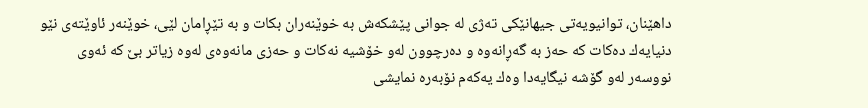داهێنان، توانیویه‌تى جیهانێكى ته‌ژی له‌ جوانی پێشكه‌ش به‌ خوێنه‌ران بكات و به‌ تێڕامان لێی، خوێنه‌ر ئاوێته‌ى نێو دنیایه‌ك ده‌كات كه‌ حه‌ز به‌ گه‌ڕانه‌وه‌ و ده‌رچوون له‌و خۆشیه‌ نه‌كات و حه‌زى مانه‌وه‌ى له‌وه‌ زیاتر بێ كه‌ ئه‌وی نووسه‌ر له‌و گۆشه‌ نیگایه‌دا وه‌ك یه‌كه‌م نۆبه‌ره‌ نمایشی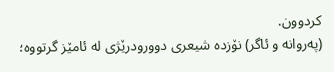كردوون.
(په‌روانه‌ و ئاگر) نۆزده‌ شیعری دوورودرێژی له‌ ئامێز گرتووه‌؛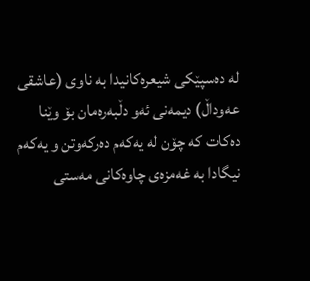له‌ ده‌سپێكی شیعره‌كانیدا به‌ ناوى (عاشقی عه‌وداڵ) دیمه‌نى ئه‌و دڵبه‌ره‌مان بۆ وێنا ده‌كات كه‌ چۆن له‌ یه‌كه‌م ده‌ركه‌وتن و یه‌كه‌م نیگادا به‌ غه‌مزه‌ى چاوه‌كانى مه‌ستی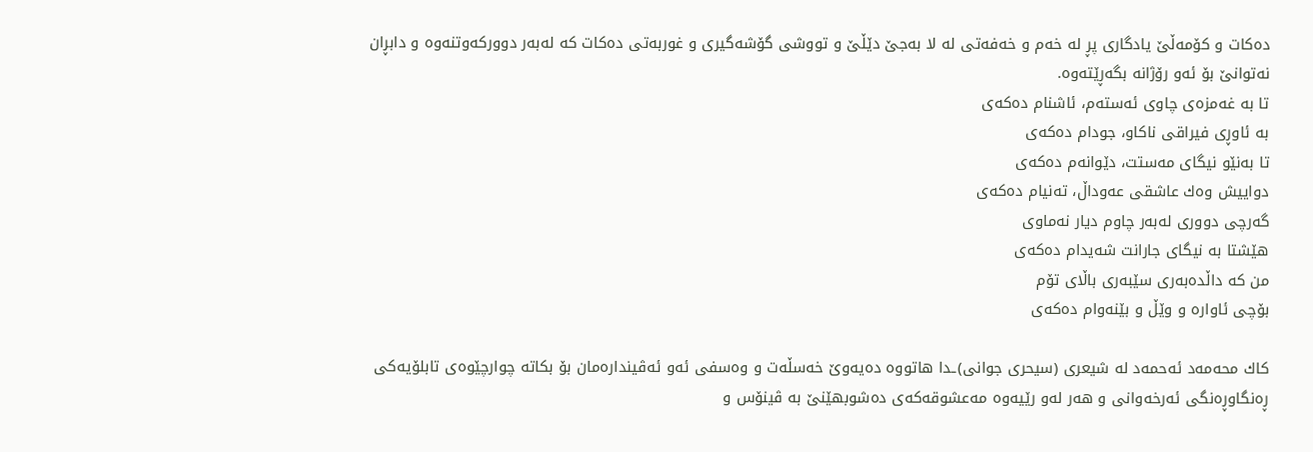ده‌كات و كۆمه‌ڵێ یادگاری پڕ له‌ خه‌م و خه‌فه‌تی له‌ لا به‌جێ دێڵێ و تووشی گۆشه‌گیری و غوربه‌تی ده‌كات كه‌ لەبەر دووركه‌وتنه‌وه‌ و دابڕان نه‌توانێ بۆ ئه‌و رۆژانه‌ بگه‌ڕێته‌وه‌.
تا به‌ غه‌مزه‌ى چاوى ئه‌سته‌م، ئاشنام ده‌كه‌ى
به‌ ئاوڕی فیراقی ناكاو، جودام ده‌كه‌ى
تا به‌نێو نیگای مه‌ستت، دێوانه‌م ده‌كه‌ى
دواییش وه‌ك عاشقی عه‌وداڵ، ته‌نیام ده‌كه‌ى
گه‌رچی دووری له‌به‌ر چاوم دیار نه‌ماوى
هێشتا به‌ نیگای جارانت شه‌یدام ده‌كه‌ى
من كه‌ داڵده‌به‌ری سێبه‌ری باڵای تۆم
بۆچی ئاواره‌ و وێڵ و بێنه‌وام ده‌كه‌ى

كاك محه‌مه‌د ئه‌حمه‌د له‌ شیعری (سیحری جوانى)ـدا هاتووه‌ ده‌یه‌وێ خه‌سڵه‌ت و وه‌سفی ئه‌و ئه‌ڤینداره‌مان بۆ بكاته‌ چوارچێوه‌ى تابلۆیه‌كى ڕه‌نگاوڕه‌نگى ئه‌رخه‌وانى و هه‌ر له‌و رێیه‌وه‌ مه‌عشوقه‌كه‌ى ده‌شوبهێنێ به‌ ڤینۆس و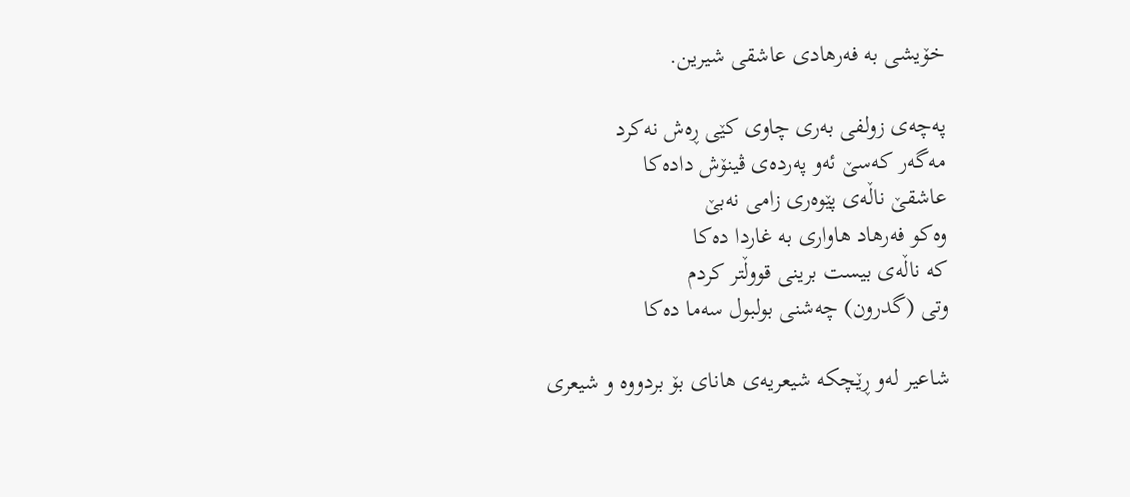خۆیشی به‌ فه‌رهادی عاشقی شیرین.

په‌چه‌ى زولفی به‌ری چاوى كێی ڕه‌ش نه‌كرد
مه‌گه‌ر كه‌سێ ئه‌و په‌رده‌ى ڤینۆش داده‌كا
عاشقێ ناڵه‌ى پێوه‌ری زامى نه‌بێ
وه‌كو فه‌رهاد هاواری به‌ غاردا ده‌كا
كه‌ ناڵه‌ى بیست برینى قووڵتر كردم
وتى (گدرون) چه‌شنى بولبول سه‌ما ده‌كا

شاعیر له‌و ڕێچكه‌ شیعریه‌ى هانای بۆ بردووه‌ و شیعری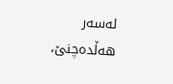له‌سه‌ر هه‌ڵده‌چنێ،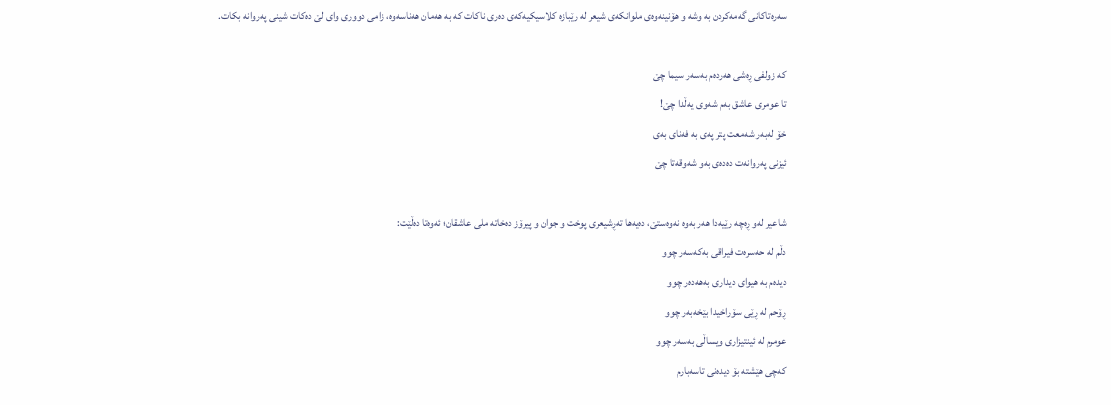سه‌ره‌تاكانى گه‌مه‌كردن به‌ وشه‌ و هۆنینه‌وه‌ى ملوانكه‌ی شیعر له‌ رێبازه‌ كلاسیكیه‌كه‌ی ده‌ری ناكات كه‌ به‌ هه‌مان هه‌ناسه‌وه‌، زامى دووری وای لێ ده‌كات شینى په‌روانه‌ بكات.

كه‌ زولفی ڕه‌شی هه‌رده‌م به‌سه‌ر سیما چێ
تا عومری عاشق به‌م شه‌وى یه‌ڵدا چێ!
خۆ له‌به‌ر شه‌معت پتر په‌ى به‌ فه‌نای به‌ی
ئیزنى په‌روانه‌ت ده‌ده‌ى به‌و شه‌وقه‌تا چێ

شاعیر له‌و ڕه‌چه‌ رێیه‌دا هه‌ر به‌وه‌ نه‌وه‌ستێ، ده‌یه‌ها ته‌ڕشیعری پوخت و جوان و پیرۆز ده‌خاته‌ ملی عاشقان؛ ئه‌وه‌تا ده‌ڵێت:
دڵم له‌ حه‌سره‌ت فیراقی به‌كه‌سه‌ر چوو
دیده‌م به‌ هیوای دیداری به‌هه‌ده‌ر چوو
ڕۆحم له‌ ڕێی سۆراخیدا بێخه‌به‌ر چوو
عومرم له‌ ئینتیزاری ویساڵی به‌سه‌ر چوو
كه‌چی هێشته‌ بۆ دیده‌نى تاسه‌بارم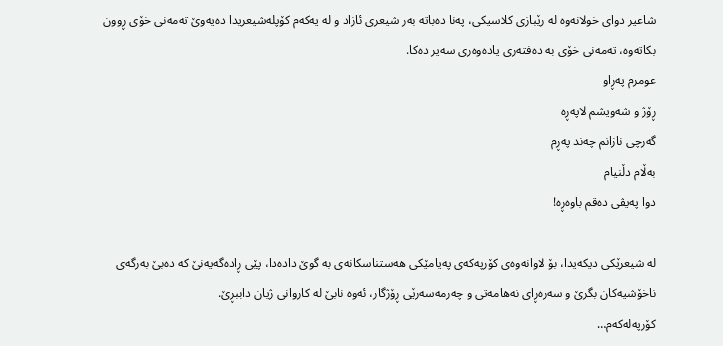شاعیر دوای خولانه‌وه‌ له‌ رێبازى كلاسیكى، په‌نا ده‌باته‌ به‌ر شیعری ئازاد و له‌ یه‌كه‌م كۆپله‌شیعریدا ده‌یه‌وێ ته‌مه‌نى خۆی ڕوون بكاته‌وه‌، ته‌مه‌نى خۆی به‌ ده‌فتەرى یاده‌وه‌ری سه‌یر ده‌كا.
عومرم په‌ڕاو
ڕۆژ و شه‌ویشم لاپه‌ڕه‌
گه‌رچی نازانم چه‌ند په‌ڕم
به‌ڵام دڵنیام
دوا په‌یڤی ده‌قم باوه‌ڕه‌!

له‌ شیعرێكى دیكه‌یدا، بۆ لاوانه‌وه‌ى كۆرپه‌كه‌ى په‌یامێكى هه‌ستناسكانەى به‌ گوێ داده‌دا، پێی ڕاده‌گه‌یه‌نێ كه‌ ده‌بێ به‌رگه‌ى ناخۆشیه‌كان بگرێ و سه‌ره‌ڕای نه‌هامه‌تى و چه‌رمه‌سه‌رێی ڕۆژگار، ئه‌وه‌ نابێ له‌ كاروانى ژیان داببڕێ.
كۆرپه‌له‌كه‌م…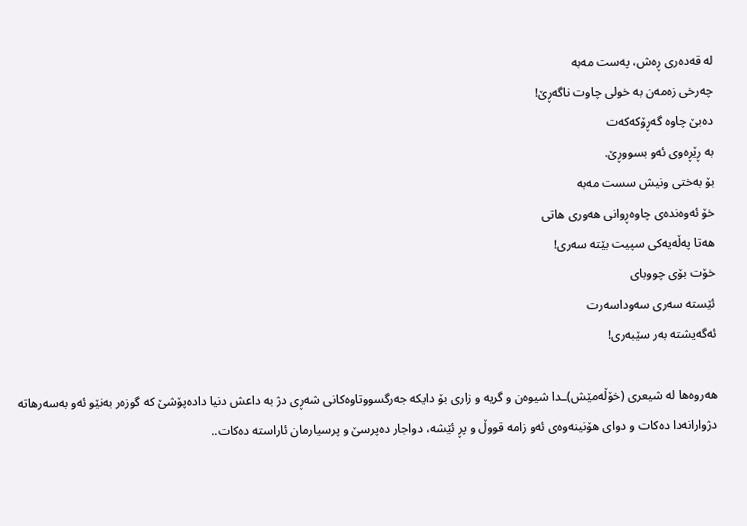له‌ قه‌ده‌ری ڕه‌ش، په‌ست مه‌به‌
چه‌رخی زه‌مه‌ن به‌ خولی چاوت ناگه‌ڕێ!
ده‌بێ چاوه‌ گه‌ڕۆكه‌كه‌ت
به‌ ڕێڕه‌وى ئه‌و بسووڕێ.
بۆ به‌ختى ونیش سست مه‌به‌
خۆ ئه‌وه‌نده‌ى چاوه‌ڕوانى هه‌وری هاتى
هه‌تا په‌ڵه‌یه‌كى سپیت بێته‌ سه‌ری!
خۆت بۆی چووبای
ئێسته‌ سه‌ری سه‌وداسه‌رت
ئه‌گه‌یشته‌ به‌ر سێبه‌ری!

هه‌روه‌ها له‌ شیعری (خۆڵه‌مێش)ـدا شیوه‌ن و گریه‌ و زاری بۆ دایكه‌ جه‌رگسووتاوه‌كانى شه‌ڕی دژ به‌ داعش دنیا داده‌پۆشێ كه‌ گوزه‌ر به‌نێو ئه‌و به‌سه‌رهاتە دژوارانه‌دا ده‌كات و دوای هۆنینه‌وه‌ى ئه‌و زامه‌ قووڵ و پڕ ئێشه‌، دواجار ده‌پرسێ و پرسیارمان ئاراسته‌ ده‌كات..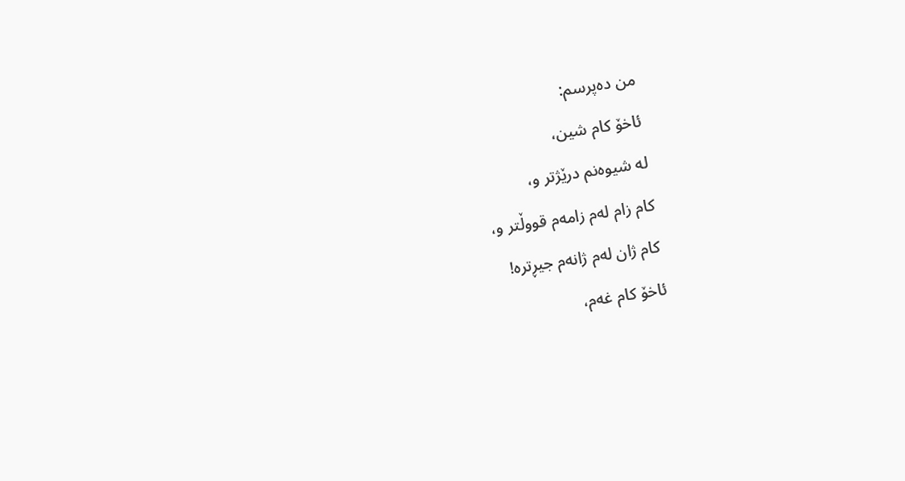من ده‌پرسم:
ئاخۆ كام شین،
له‌ شیوه‌نم درێژتر و،
كام زام له‌م زامه‌م قووڵتر و،
كام ژان له‌م ژانه‌م جیڕتره‌!
ئاخۆ كام غه‌م،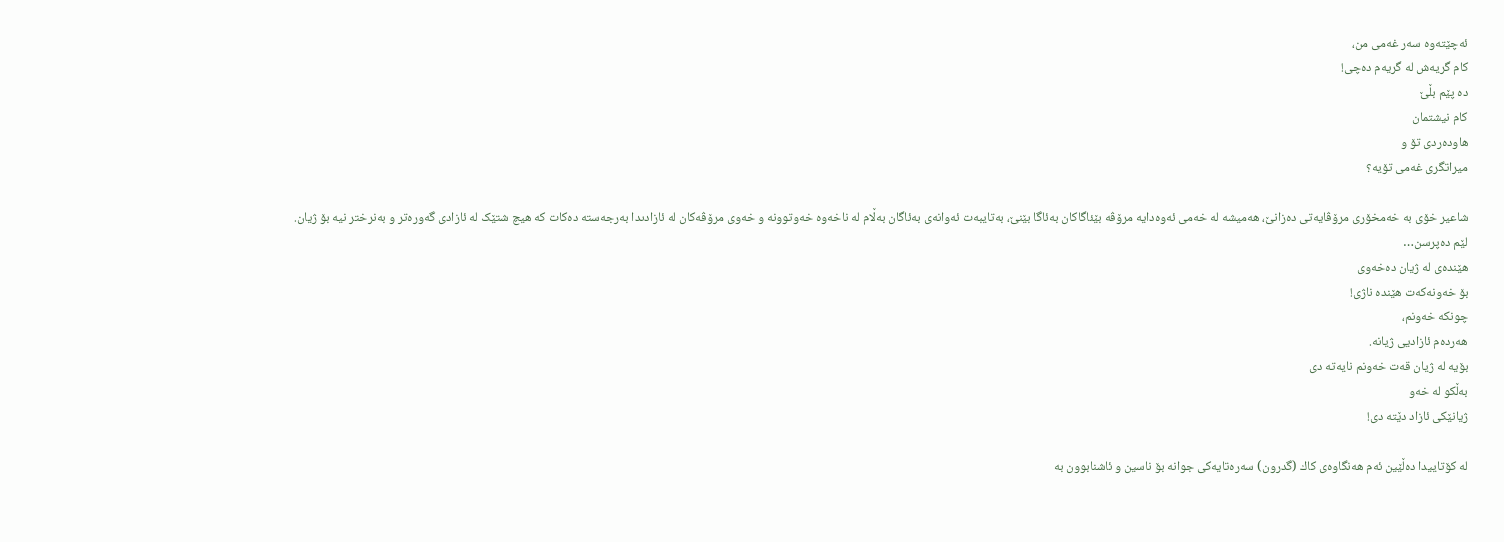ئه‌چێته‌وه‌ سه‌ر غه‌مى من،
كام گریه‌ش له‌ گریه‌م ده‌چی!
ده‌ پێم بڵێ
كام نیشتمان
هاوده‌ردى تۆ و
میراتگری غه‌مى تۆیه‌؟

شاعیر خۆی به‌ خه‌مخۆری مرۆڤایه‌تى ده‌زانێ، هه‌میشه‌ له‌ خه‌مى ئه‌وه‌دایه‌ مرۆڤه‌ بێئاگاكان به‌ئاگا بێنێ، به‌تایبه‌ت ئه‌وانه‌ى به‌ئاگان به‌ڵام له‌ ناخه‌وه‌ خه‌وتوونە و خه‌وى مرۆڤه‌كان له‌ ئازادىدا به‌رجه‌سته‌ ده‌كات كه‌ هیچ شتێک له‌ ئازادى گه‌وره‌تر و به‌نرختر نیه‌ بۆ ژیان.
لێم ده‌پرسن…
هێنده‌ى له‌ ژیان ده‌خه‌وی
بۆ خه‌ونه‌كه‌ت هێنده‌ ناژی!
چونكه‌ خه‌ونم،
هه‌رده‌م ئازادیی ژیانه‌.
بۆیه‌ له‌ ژیان قه‌ت خه‌ونم نایه‌ته‌ دی
به‌ڵكو له‌ خه‌و
ژیانێكى ئازاد دێته‌ دی!

له‌ كۆتاییدا ده‌ڵێین ئه‌م هه‌نگاوه‌ى كاك (گدرون) سه‌ره‌تایه‌كى جوانە بۆ ناسین و ئاشنابوون به‌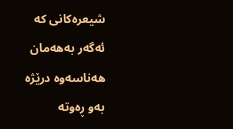شیعره‌كانى كه‌ ئه‌گه‌ر به‌هه‌مان هه‌ناسه‌وه‌ درێژه‌ به‌و ڕه‌وته‌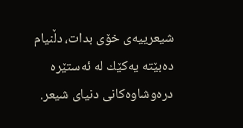شیعرییه‌ى خۆی بدات، دڵنیام ده‌بێته‌ یه‌كێك له‌ ئه‌ستێره‌ دره‌وشاوه‌كانى دنیای شیعر.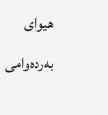هیوای به‌رده‌وامى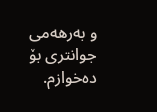و به‌رهه‌مى جوانتری بۆ ده‌خوازم.